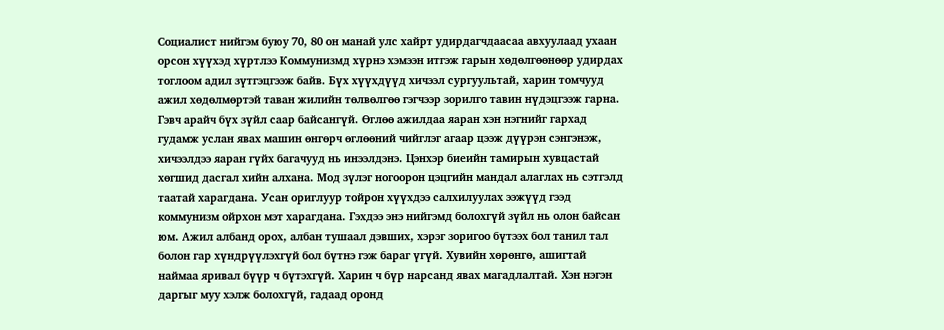Социалист нийгэм буюу 70, 80 он манай улс хайрт удирдагчдаасаа авхуулаад ухаан орсон хүүхэд хүртлээ Коммунизмд хүрнэ хэмээн итгэж гарын хөдөлгөөнөөр удирдах тоглоом адил зүтгэцгээж байв. Бүх хүүхдүүд хичээл сургуультай, харин томчууд ажил хөдөлмөртэй таван жилийн төлвөлгөө гэгчээр зорилго тавин нүдэцгээж гарна.
Гэвч арайч бүх зүйл саар байсангүй. Өглөө ажилдаа яаран хэн нэгнийг гархад гудамж услан явах машин өнгөрч өглөөний чийглэг агаар цээж дүүрэн сэнгэнэж, хичээлдээ яаран гүйх багачууд нь инээлдэнэ. Цэнхэр биеийн тамирын хувцастай хөгшид дасгал хийн алхана. Мод зүлэг ногоорон цэцгийн мандал алаглах нь сэтгэлд таатай харагдана. Усан ориглуур тойрон хүүхдээ салхилуулах ээжүүд гээд коммунизм ойрхон мэт харагдана. Гэхдээ энэ нийгэмд болохгүй зүйл нь олон байсан юм. Ажил албанд орох, албан тушаал дэвших, хэрэг зоригоо бүтээх бол танил тал болон гар хүндрүүлэхгүй бол бүтнэ гэж бараг үгүй. Хувийн хөрөнгө, ашигтай наймаа яривал бүүр ч бүтэхгүй. Харин ч бүр нарсанд явах магадлалтай. Хэн нэгэн даргыг муу хэлж болохгүй, гадаад оронд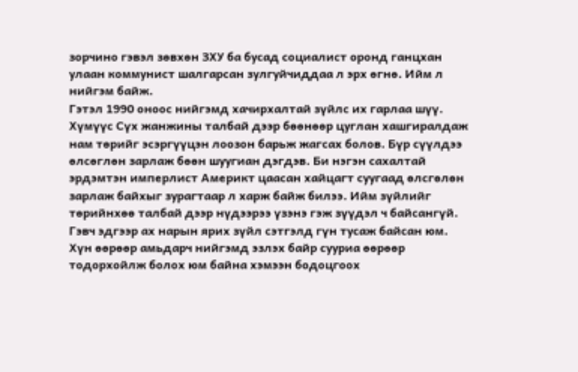зорчино гэвэл зөвхөн ЗХУ ба бусад социалист оронд ганцхан улаан коммунист шалгарсан зулгуйчиддаа л эрх өгнө. Ийм л нийгэм байж.
Гэтэл 1990 оноос нийгэмд хачирхалтай зүйлс их гарлаа шүү. Хүмүүс Сүх жанжины талбай дээр бөөнөөр цуглан хашгиралдаж нам төрийг эсэргүүцэн лоозон барьж жагсах болов. Бүр сүүлдээ өлсөглөн зарлаж бөөн шуугиан дэгдэв. Би нэгэн сахалтай эрдэмтэн имперлист Америкт цаасан хайцагт суугаад өлсгөлөн зарлаж байхыг зурагтаар л харж байж билээ. Ийм зүйлийг төрийнхөө талбай дээр нүдээрээ үзэнэ гэж зүүдэл ч байсангүй. Гэвч эдгээр ах нарын ярих зүйл сэтгэлд гүн тусаж байсан юм. Хүн өөрөөр амьдарч нийгэмд эзлэх байр сууриа өөрөөр тодорхойлж болох юм байна хэмээн бодоцгоох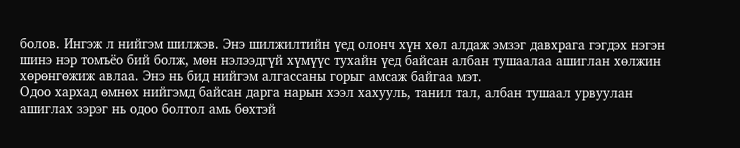болов. Ингэж л нийгэм шилжэв. Энэ шилжилтийн үед олонч хүн хөл алдаж эмзэг давхрага гэгдэх нэгэн шинэ нэр томъёо бий болж, мөн нэлээдгүй хүмүүс тухайн үед байсан албан тушаалаа ашиглан хөлжин хөрөнгөжиж авлаа. Энэ нь бид нийгэм алгассаны горыг амсаж байгаа мэт.
Одоо хархад өмнөх нийгэмд байсан дарга нарын хээл хахууль, танил тал, албан тушаал урвуулан ашиглах зэрэг нь одоо болтол амь бөхтэй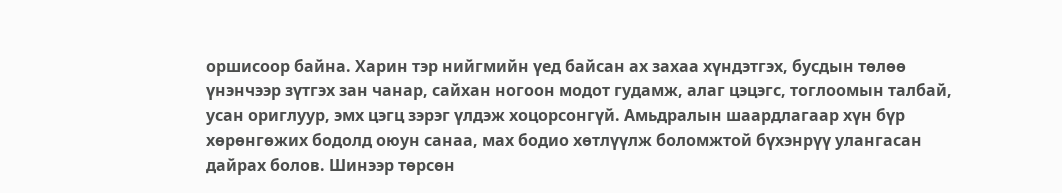оршисоор байна. Харин тэр нийгмийн үед байсан ах захаа хүндэтгэх, бусдын төлөө үнэнчээр зүтгэх зан чанар, сайхан ногоон модот гудамж, алаг цэцэгс, тоглоомын талбай, усан ориглуур, эмх цэгц зэрэг үлдэж хоцорсонгүй. Амьдралын шаардлагаар хүн бүр хөрөнгөжих бодолд оюун санаа, мах бодио хөтлүүлж боломжтой бүхэнрүү улангасан дайрах болов. Шинээр төрсөн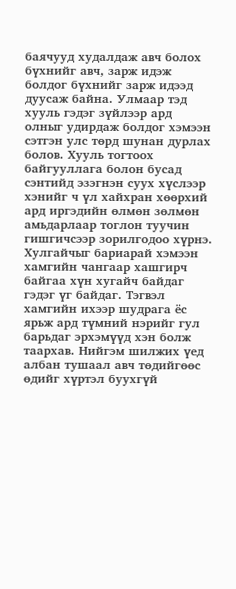баячууд худалдаж авч болох бүхнийг авч, зарж идэж болдог бүхнийг зарж идээд дуусаж байна. Улмаар тэд хууль гэдэг зүйлээр ард олныг удирдаж болдог хэмээн сэтгэн улс төрд шунан дурлах болов. Хууль тогтоох байгууллага болон бусад сэнтийд эзэгнэн суух хүслээр хэнийг ч үл хайхран хөөрхий ард иргэдийн өлмөн зөлмөн амьдарлаар тоглон туучин гишгичсээр зорилгодоо хүрнэ. Хулгайчыг бариарай хэмээн хамгийн чангаар хашгирч байгаа хүн хугайч байдаг гэдэг үг байдаг. Тэгвэл хамгийн ихээр шудрага ёс ярьж ард түмний нэрийг гул барьдаг эрхэмүүд хэн болж таархав. Нийгэм шилжих үед албан тушаал авч төдийгөөс өдийг хүртэл буухгүй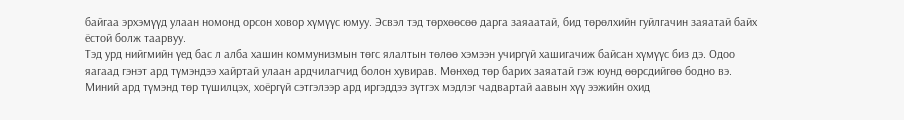байгаа эрхэмүүд улаан номонд орсон ховор хүмүүс юмуу. Эсвэл тэд төрхөөсөө дарга заяаатай, бид төрөлхийн гуйлгачин заяатай байх ёстой болж таарвуу.
Тэд урд нийгмийн үед бас л алба хашин коммунизмын төгс ялалтын төлөө хэмээн учиргүй хашигачиж байсан хүмүүс биз дэ. Одоо яагаад гэнэт ард түмэндээ хайртай улаан ардчилагчид болон хувирав. Мөнхөд төр барих заяатай гэж юунд өөрсдийгөө бодно вэ. Миний ард түмэнд төр түшилцэх, хоёргүй сэтгэлээр ард иргэддээ зүтгэх мэдлэг чадвартай аавын хүү ээжийн охид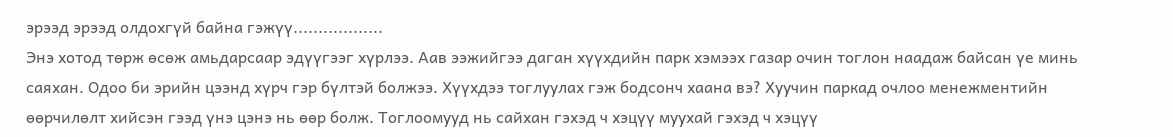эрээд эрээд олдохгүй байна гэжүү..................
Энэ хотод төрж өсөж амьдарсаар эдүүгээг хүрлээ. Аав ээжийгээ даган хүүхдийн парк хэмээх газар очин тоглон наадаж байсан үе минь саяхан. Одоо би эрийн цээнд хүрч гэр бүлтэй болжээ. Хүүхдээ тоглуулах гэж бодсонч хаана вэ? Хуучин паркад очлоо менежментийн өөрчилөлт хийсэн гээд үнэ цэнэ нь өөр болж. Тоглоомууд нь сайхан гэхэд ч хэцүү муухай гэхэд ч хэцүү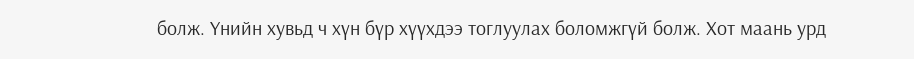болж. Үнийн хувьд ч хүн бүр хүүхдээ тоглуулах боломжгүй болж. Хот маань урд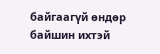байгаагүй өндөр байшин ихтэй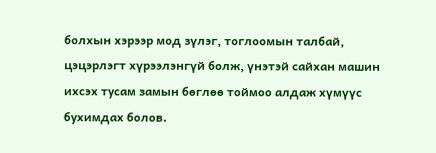болхын хэрээр мод зүлэг, тоглоомын талбай, цэцэрлэгт хүрээлэнгүй болж, үнэтэй сайхан машин ихсэх тусам замын бөглөө тоймоо алдаж хүмүүс бухимдах болов.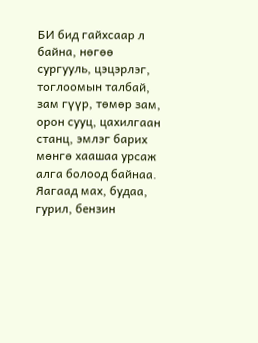БИ бид гайхсаар л байна, нөгөө сургууль, цэцэрлэг, тоглоомын талбай, зам гүүр, төмөр зам, орон сууц, цахилгаан станц, эмлэг барих мөнгө хаашаа урсаж алга болоод байнаа. Яагаад мах, будаа, гурил, бензин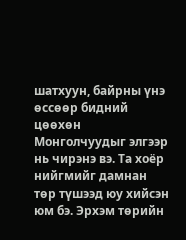шатхуун, байрны үнэ өссөөр бидний цөөхөн Монголчуудыг элгээр нь чирэнэ вэ. Та хоёр нийгмийг дамнан төр түшээд юу хийсэн юм бэ. Эрхэм төрийн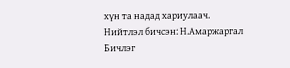хүн та надад хариулаач.
Нийтлэл бичсэн: Н.Амаржаргал
Бичлэг